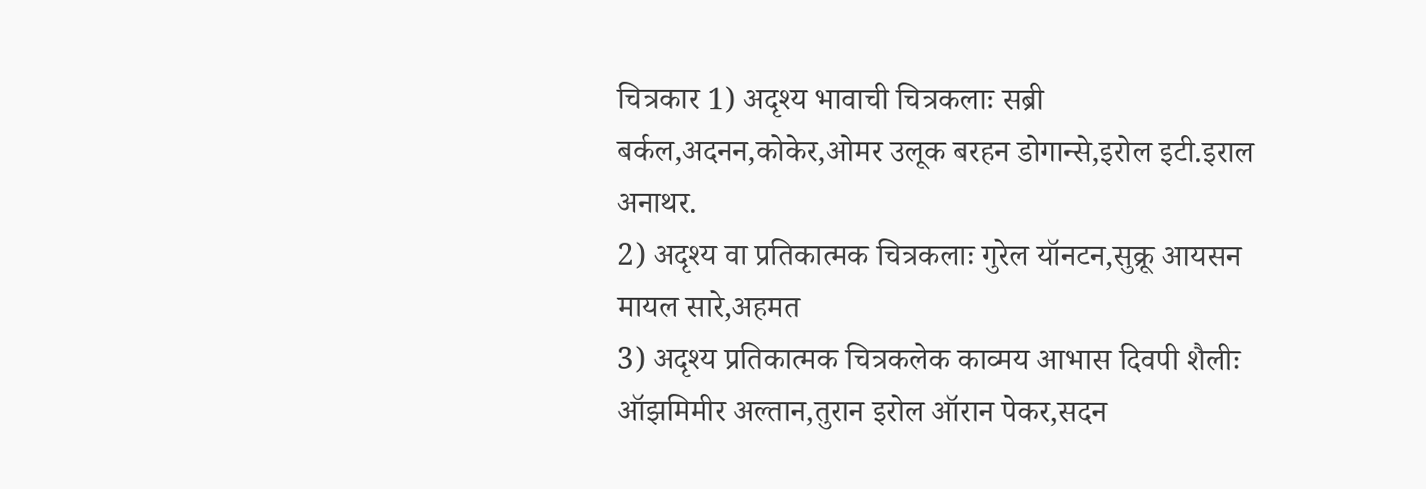चित्रकार 1) अदृश्य भावाची चित्रकलाः सब्री बर्कल,अदनन,कोकेर,ओमर उलूक बरहन डोगान्से,इरोल इटी.इराल अनाथर.
2) अदृश्य वा प्रतिकात्मक चित्रकलाः गुरेल यॉनटन,सुक्रू आयसन मायल सारे,अहमत
3) अदृश्य प्रतिकात्मक चित्रकलेक काव्मय आभास दिवपी शैलीः ऑझमिमीर अल्तान,तुरान इरोल ऑरान पेकर,सदन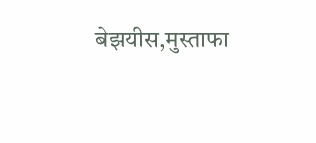बेझयीस,मुस्ताफा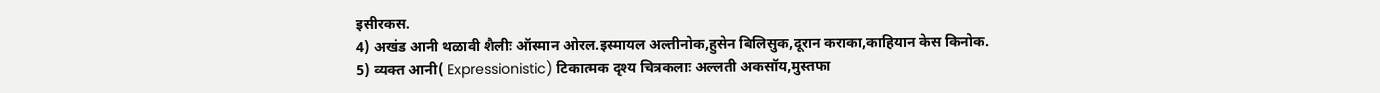इसीरकस.
4) अखंड आनी थळावी शैलीः ऑस्मान ओरल.इस्मायल अल्तीनोक,हुसेन बिलिसुक,दूरान कराका,काहियान केस किनोक.
5) व्यक्त आनी( Expressionistic) टिकात्मक दृश्य चित्रकलाः अल्लती अकसॉय,मुस्तफा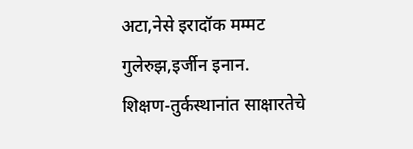अटा,नेसे इरादॉक मम्मट गुलेरुझ,इर्जीन इनान.
शिक्षण-तुर्कस्थानांत साक्षारतेचे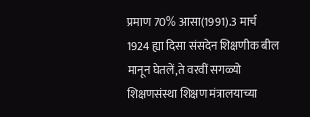प्रमाण 70% आसा(1991).3 मार्च 1924 ह्या दिसा संसदेन शिक्षणीक बील मानून घेतलें,ते वरवीं सगळ्यो शिक्षणसंस्था शिक्षण मंत्रालयाच्या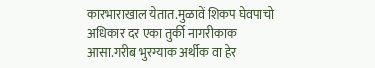कारभाराखाल येतात.मुळावें शिकप घेवपाचो अधिकार दर एका तुर्की नागरीकाक आसा.गरीब भुरग्याक अर्थीक वा हेर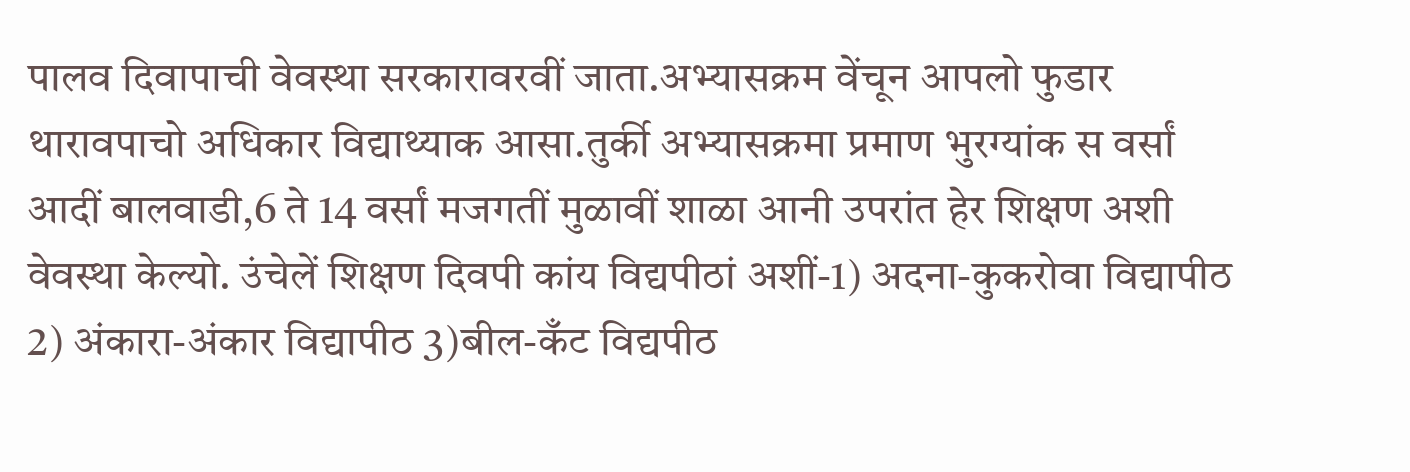पालव दिवापाची वेवस्था सरकारावरवीं जाता.अभ्यासक्रम वेंचून आपलो फुडार थारावपाचो अधिकार विद्याथ्याक आसा.तुर्की अभ्यासक्रमा प्रमाण भुरग्यांक स वर्सां आदीं बालवाडी,6 ते 14 वर्सां मजगतीं मुळावीं शाळा आनी उपरांत हेर शिक्षण अशी वेवस्था केल्यो. उंचेलें शिक्षण दिवपी कांय विद्यपीठां अशीं-1) अदना-कुकरोवा विद्यापीठ 2) अंकारा-अंकार विद्यापीठ 3)बील-कँट विद्यपीठ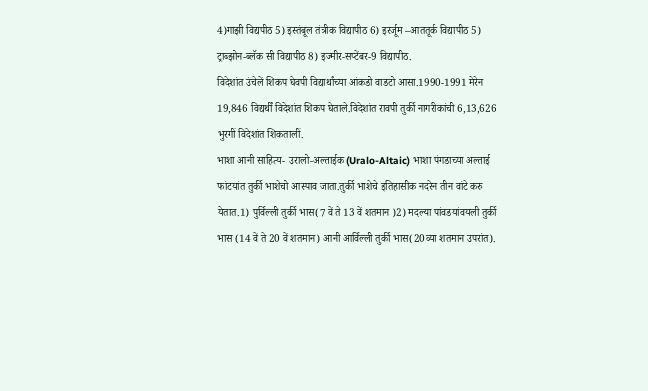4)गाझी विद्यपीठ 5) इस्तंबूल तंत्रीक विद्यापीठ 6) इरर्जूम –आततूर्क विद्यापीठ 5) ट्राब्झोन-ब्लॅक सी विद्यापीठ 8) इज्मीर-सप्टेंबर-9 विद्यापीठ.
विदेशांत उंचेलें शिकप घेवपी विद्यार्थांच्या आंकडो वाडटो आसा.1990-1991 मेरेन 19,846 विद्यर्थीं विदेशांत शिकप घेताले.विदेशांत रावपी तुर्की नागरीकांची 6,13,626 भुरगीं विदेशांत शिकतालीं.
भाशा आनी साहित्य- उरालो-अल्ताईक (Uralo-Altaic) भाशा पंगडाच्या अल्ताई फांटयांत तुर्की भाशेचो आस्पाव जाता.तुर्की भाशेचे इतिहासीक नदरेन तीन वांटे करु येतात.1) पुर्विल्ली तुर्की भास(7 वें ते 13 वें शतमान )2) मदल्या पांवडयांवयली तुर्की भास (14 वें ते 20 वें शतमान) आनी आर्विल्ली तुर्की भास(20व्या शतमान उपरांत).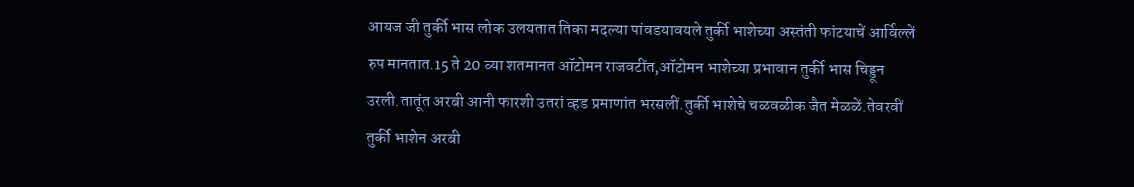आयज जी तुर्की भास लोक उलयतात तिका मदल्या पांवडयावयले तुर्की भाशेच्या अस्तंती फांटयाचें आर्विल्लें रुप मानतात.15 ते 20 व्या शतमानत ऑटोमन राजवटींत,ऑटोमन भाशेच्या प्रभावान तुर्की भास चिड्डून उरली.तातूंत अरबी आनी फारशी उतरां व्हड प्रमाणांत भरसलीं.तुर्की भाशेचे चळवळीक जैत मेळळें.तेवरवीं तुर्की भाशेन अरबी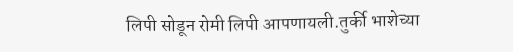लिपी सोडून रोमी लिपी आपणायली.तुर्की भाशेच्या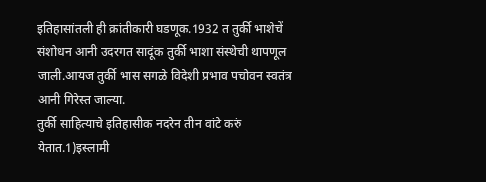इतिहासांतली ही क्रांतीकारी घडणूक.1932 त तुर्की भाशेचें संशोधन आनी उदरगत सादूंक तुर्की भाशा संस्थेची थापणूल जाली.आयज तुर्की भास सगळे विदेशी प्रभाव पचोवन स्वतंत्र आनी गिरेस्त जाल्या.
तुर्की साहित्याचे इतिहासीक नदरेन तीन वांटे करुं येतात.1)इस्लामी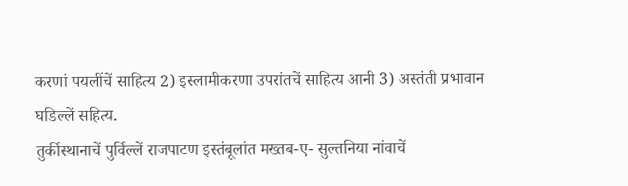करणां पयलींचें साहित्य 2) इस्लामीकरणा उपरांतचें साहित्य आनी 3) अस्तंती प्रभावान घडिल्लें सहित्य.
तुर्कीस्थानाचें पुर्विल्लें राजपाटण इस्तंबूलांत मख्तब-ए- सुल्तनिया नांवाचें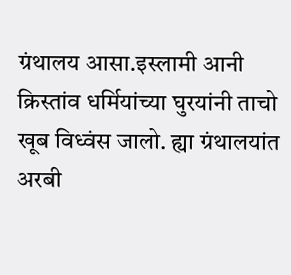ग्रंथालय आसा.इस्लामी आनी क्रिस्तांव धर्मियांच्या घुरयांनी ताचो खूब विध्वंस जालो. ह्या ग्रंथालयांत अरबी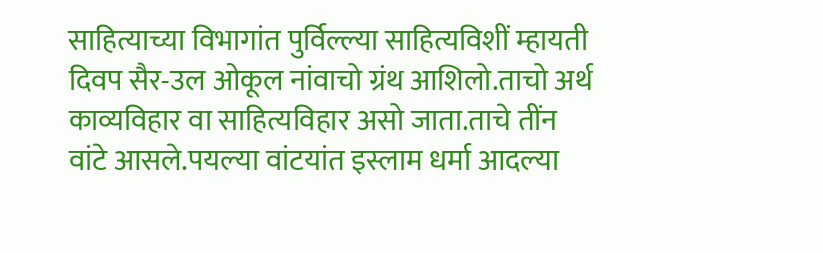साहित्याच्या विभागांत पुर्विल्ल्या साहित्यविशीं म्हायती दिवप सैर-उल ओकूल नांवाचो ग्रंथ आशिलो.ताचो अर्थ काव्यविहार वा साहित्यविहार असो जाता.ताचे तींन वांटे आसले.पयल्या वांटयांत इस्लाम धर्मा आदल्या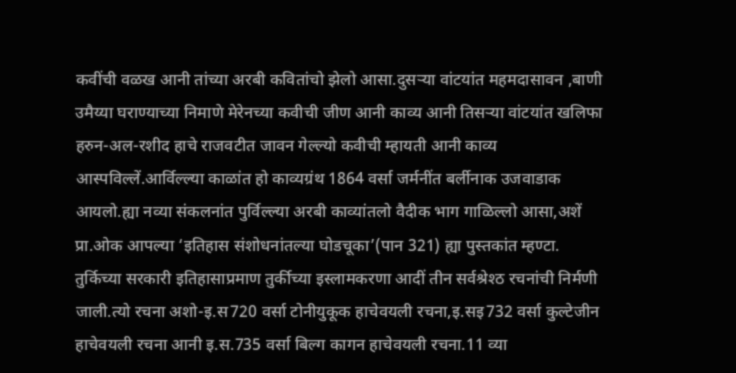कवींची वळख आनी तांच्या अरबी कवितांचो झेलो आसा.दुसऱ्या वांटयांत महमदासावन ,बाणी उमैय्या घराण्याच्या निमाणे मेरेनच्या कवीची जीण आनी काव्य आनी तिसऱ्या वांटयांत खलिफा हरुन-अल-रशीद हाचे राजवटीत जावन गेल्ल्यो कवीची म्हायती आनी काव्य आस्पविल्लें.आर्विल्ल्या काळांत हो काव्यग्रंथ 1864 वर्सा जर्मनींत बर्लीनाक उजवाडाक आयलो.ह्या नव्या संकलनांत पुर्विल्ल्या अरबी काव्यांतलो वैदीक भाग गाळिल्लो आसा,अशें प्रा.ओक आपल्या ‘इतिहास संशोधनांतल्या घोडचूका’(पान 321) ह्या पुस्तकांत म्हण्टा.
तुर्किच्या सरकारी इतिहासाप्रमाण तुर्कीच्या इस्लामकरणा आदीं तीन सर्वश्रेश्ठ रचनांची निर्मणी जाली.त्यो रचना अशो-इ.स720 वर्सा टोनीयुकूक हाचेवयली रचना,इ.सइ732 वर्सा कुल्टेजीन हाचेवयली रचना आनी इ.स.735 वर्सा बिल्ग कागन हाचेवयली रचना.11 व्या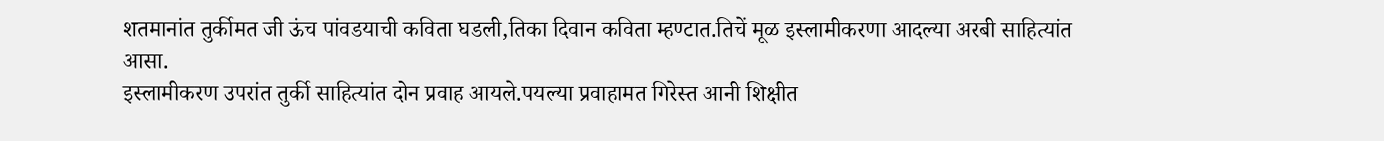शतमानांत तुर्कीमत जी ऊंच पांवडयाची कविता घडली,तिका दिवान कविता म्हण्टात.तिचें मूळ इस्लामीकरणा आदल्या अरबी साहित्यांत आसा.
इस्लामीकरण उपरांत तुर्की साहित्यांत दोन प्रवाह आयले.पयल्या प्रवाहामत गिरेस्त आनी शिक्षीत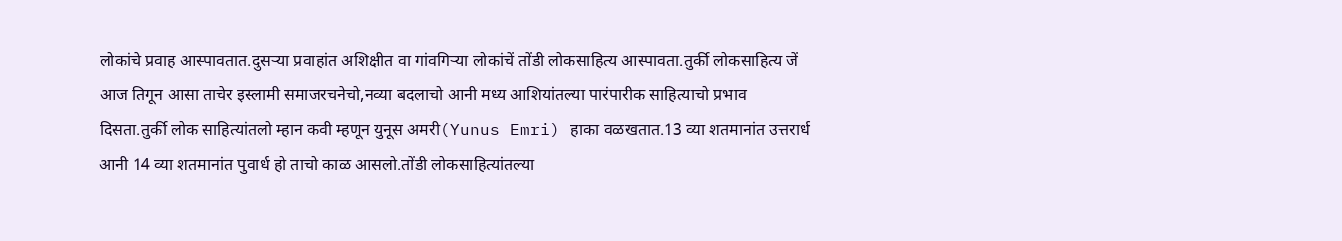लोकांचे प्रवाह आस्पावतात.दुसऱ्या प्रवाहांत अशिक्षीत वा गांवगिऱ्या लोकांचें तोंडी लोकसाहित्य आस्पावता.तुर्की लोकसाहित्य जें आज तिगून आसा ताचेर इस्लामी समाजरचनेचो,नव्या बदलाचो आनी मध्य आशियांतल्या पारंपारीक साहित्याचो प्रभाव दिसता.तुर्की लोक साहित्यांतलो म्हान कवी म्हणून युनूस अमरी(Yunus Emri) हाका वळखतात.13 व्या शतमानांत उत्तरार्ध आनी 14 व्या शतमानांत पुवार्ध हो ताचो काळ आसलो.तोंडी लोकसाहित्यांतल्या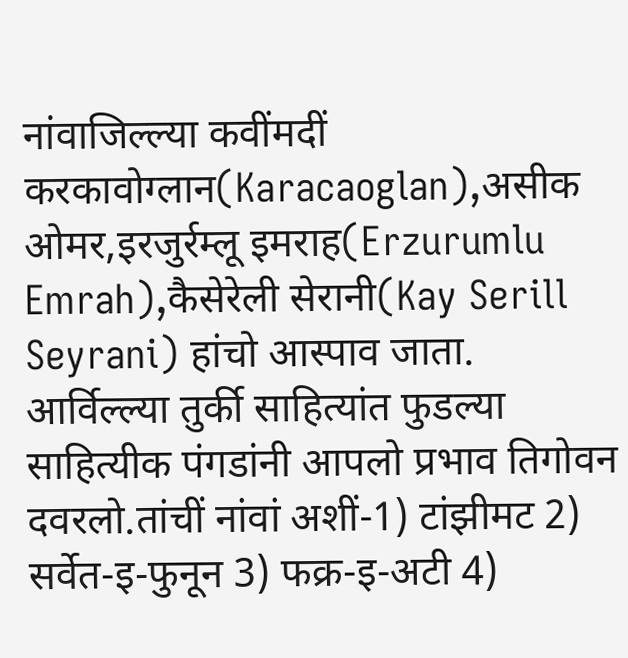नांवाजिल्ल्या कवींमदीं करकावोग्लान(Karacaoglan),असीक ओमर,इरजुर्रम्लू इमराह(Erzurumlu Emrah),कैसेरेली सेरानी(Kay Serill Seyrani) हांचो आस्पाव जाता.
आर्विल्ल्या तुर्की साहित्यांत फुडल्या साहित्यीक पंगडांनी आपलो प्रभाव तिगोवन दवरलो.तांचीं नांवां अशीं-1) टांझीमट 2) सर्वेत-इ-फुनून 3) फक्र-इ-अटी 4)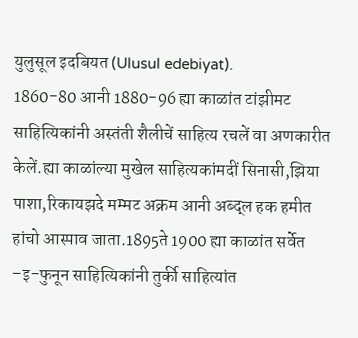युलुसूल इदबियत (Ulusul edebiyat).
1860-80 आनी 1880-96 ह्या काळांत टांझीमट साहित्यिकांनी अस्तंती शैलीचें साहित्य रचलें वा अणकारीत केलें.ह्या काळांल्या मुखेल साहित्यकांमदीं सिनासी,झिया पाशा,रिकायझदे मम्मट अक्रम आनी अब्द्ल हक हमीत हांचो आस्पाव जाता.1895ते 1900 ह्या काळांत सर्वेत –इ-फुनून साहित्यिकांनी तुर्की साहित्यांत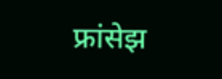फ्रांसेझ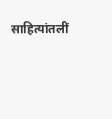साहित्यांतलीं